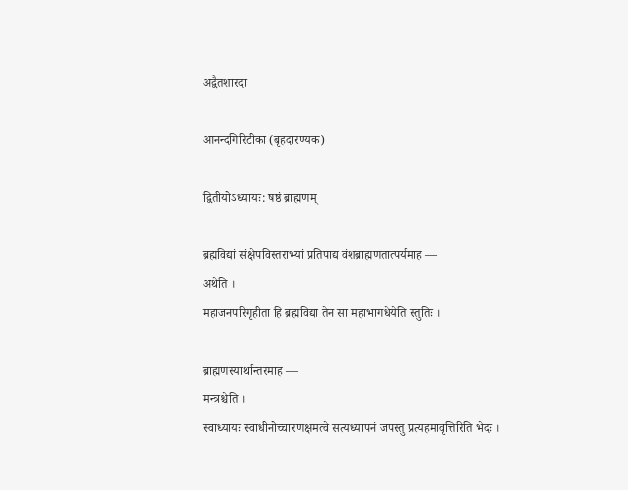अद्वैतशारदा

आनन्दगिरिटीका (बृहदारण्यक)

द्वितीयोऽध्यायः: षष्ठं ब्राह्मणम्

ब्रह्मविद्यां संक्षेपविस्तराभ्यां प्रतिपाद्य वंशब्राह्मणतात्पर्यमाह —
अथेति ।
महाजनपरिगृहीता हि ब्रह्मविद्या तेन सा महाभागधेयेति स्तुतिः ।

ब्राह्मणस्यार्थान्तरमाह —
मन्त्रश्चेति ।
स्वाध्यायः स्वाधीनोच्चारणक्षमत्वे सत्यध्यापनं जपस्तु प्रत्यहमावृत्तिरिति भेदः ।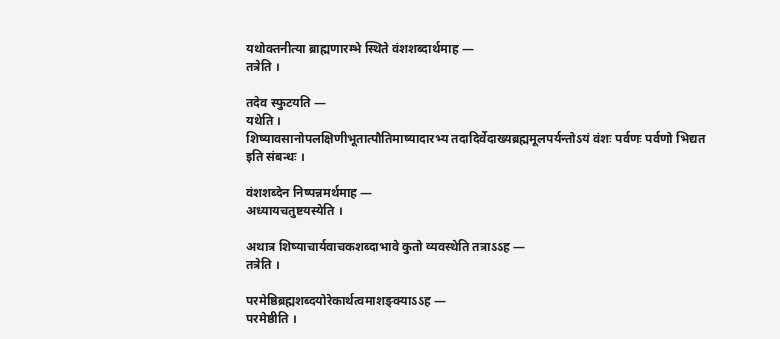यथोक्तनीत्या ब्राह्मणारम्भे स्थिते वंशशब्दार्थमाह —
तत्रेति ।

तदेव स्फुटयति —
यथेति ।
शिष्यावसानोपलक्षिणीभूतात्पौतिमाष्यादारभ्य तदादिर्वेदाख्यब्रह्ममूलपर्यन्तोऽयं वंशः पर्वणः पर्वणो भिद्यत इति संबन्धः ।

वंशशब्देन निष्पन्नमर्थमाह —
अध्यायचतुष्टयस्येति ।

अथात्र शिष्याचार्यवाचकशब्दाभावे कुतो व्यवस्थेति तत्राऽऽह —
तत्रेति ।

परमेष्ठिब्रह्मशब्दयोरेकार्थत्वमाशङ्क्याऽऽह —
परमेष्ठीति ।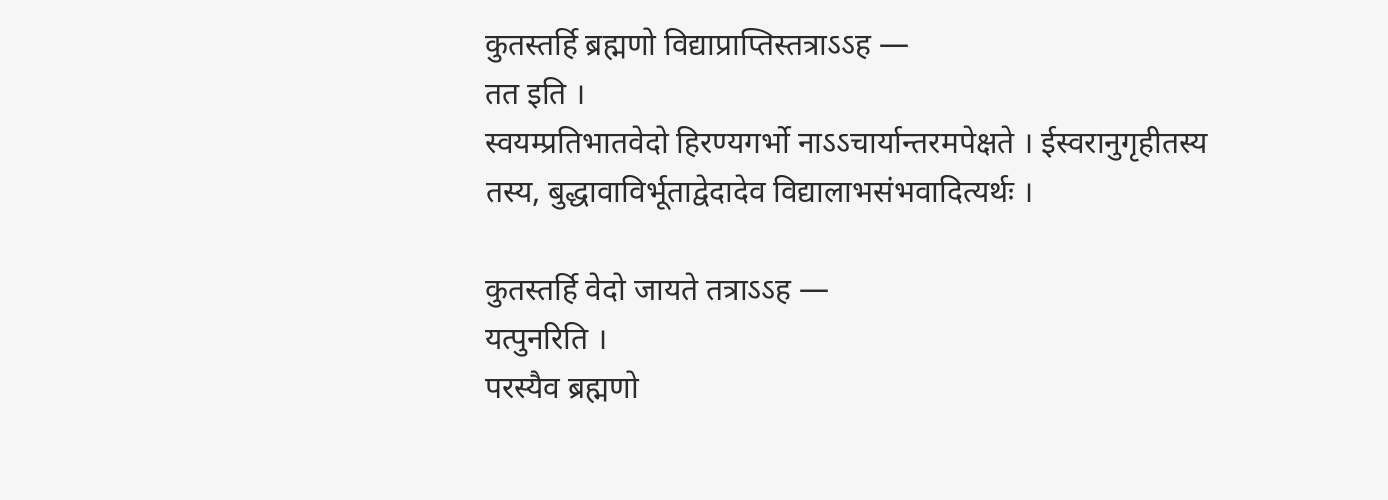कुतस्तर्हि ब्रह्मणो विद्याप्राप्तिस्तत्राऽऽह —
तत इति ।
स्वयम्प्रतिभातवेदो हिरण्यगर्भो नाऽऽचार्यान्तरमपेक्षते । ईस्वरानुगृहीतस्य तस्य, बुद्धावाविर्भूताद्वेदादेव विद्यालाभसंभवादित्यर्थः ।

कुतस्तर्हि वेदो जायते तत्राऽऽह —
यत्पुनरिति ।
परस्यैव ब्रह्मणो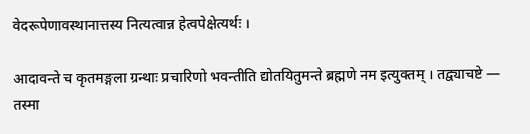वेदरूपेणावस्थानात्तस्य नित्यत्वान्न हेत्वपेक्षेत्यर्थः ।

आदावन्ते च कृतमङ्गला ग्रन्थाः प्रचारिणो भवन्तीति द्योतयितुमन्ते ब्रह्मणे नम इत्युक्तम् । तद्व्याचष्टे —
तस्मा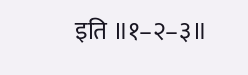इति ॥१–२–३॥